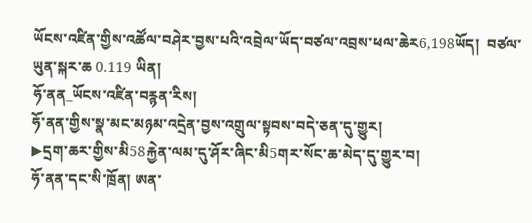ཡོངས་འཛིན་གྱིས་འཚོལ་བཤེར་བྱས་པའི་འབྲེལ་ཡོད་བཙལ་འབྲས་ཕལ་ཆེར6,198ཡོད།  བཙལ་ཡུན་སྐར་ཆ 0.119 ཡིན།
ཧོ་ནན_ཡོངས་འཛིན་བརྙན་རིས།
ཧོ་ནན་གྱིས་སྣ་མང་མཉམ་འདྲེན་བྱས་འགྲུལ་སྟབས་བདེ་ཅན་དུ་གྱུར།
▶དྲག་ཆར་གྱིས་མི58རྐྱེན་ལམ་དུ་ཤོར་ཞིང་མི5གར་སོང་ཆ་མེད་དུ་གྱུར་བ།
ཧོ་ནན་དང་སི་ཁྲོན། ཨན་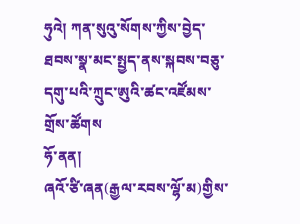ཧུའེ། ཀན་སུའུ་སོགས་ཀྱིས་བྱེད་ཐབས་སྣ་མང་སྤྱད་ནས་སྐབས་བཅུ་དགུ་པའི་ཀྲུང་ཨུའི་ཚང་འཛོམས་གྲོས་ཚོགས
ཧོ་ནན།
ཞའོ་ཙི་ཞན(རྒྱལ་རབས་ལྷོ་མ)གྱིས་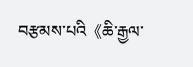བརྩམས་པའི《ཆི་རྒྱལ་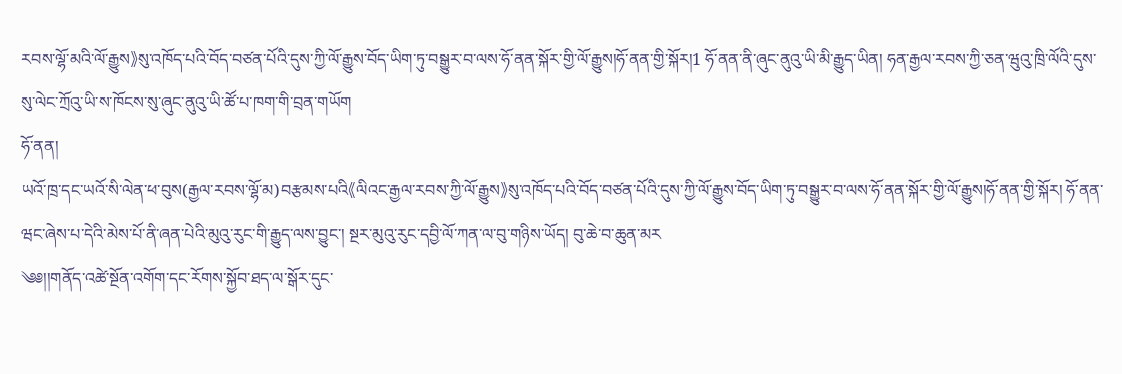རབས་ལྷོ་མའི་ལོ་རྒྱུས》སུ་འཁོད་པའི་བོད་བཙན་པོའི་དུས་ཀྱི་ལོ་རྒྱུས་བོད་ཡིག་ཏུ་བསྒྱུར་བ་ལས་ཧོ་ནན་སྐོར་གྱི་ལོ་རྒྱུས།ཧོ་ནན་གྱི་སྐོར།1 ཧོ་ནན་ནི་ཞུང་ནུའུ་ཡི་མི་རྒྱུད་ཡིན། ཧན་རྒྱལ་རབས་ཀྱི་ཅན་ཝུའུ་ཁྲི་ལོའི་དུས་སུ་ལེང་ཀྲོའུ་ཡི་ས་ཁོངས་སུ་ཞུང་ནུའུ་ཡི་ཚོ་པ་ཁག་གི་བྲན་གཡོག
ཧོ་ནན།
ཡའོ་ཁྲ་དང་ཡའོ་སི་ལེན་ཕ་བུས(རྒྱལ་རབས་ལྷོ་མ)བརྩམས་པའི《ལིའང་རྒྱལ་རབས་ཀྱི་ལོ་རྒྱུས》སུ་འཁོད་པའི་བོད་བཙན་པོའི་དུས་ཀྱི་ལོ་རྒྱུས་བོད་ཡིག་ཏུ་བསྒྱུར་བ་ལས་ཧོ་ནན་སྐོར་གྱི་ལོ་རྒྱུས།ཧོ་ནན་གྱི་སྐོར། ཧོ་ནན་ཝང་ཞེས་པ་དེའི་མེས་པོ་ནི་ཞན་པེའི་མུའུ་རུང་གི་རྒྱུད་ལས་བྱུང་། སྔར་མུའུ་རུང་དབྱི་ལོ་ཀན་ལ་བུ་གཉིས་ཡོད། བུ་ཆེ་བ་ཆུན་མར
༄༅།།གནོད་འཚེ་སྔོན་འགོག་དང་རོགས་སྐྱོབ་ཐད་ལ་སྒོར་དུང་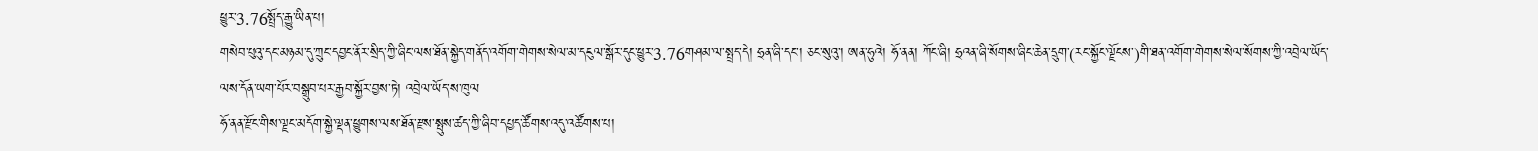ཕྱུར་3.76སྤྲོད་རྒྱུ་ཡིན་པ།
གསེབ་པུའུ་དང་མཉམ་དུ་ཀྲུང་དབྱང་ནོར་སྲིད་ཀྱི་ཞིང་ལས་ཐོན་སྐྱེད་གནོད་འགོག་གེགས་སེལ་མ་དངུལ་སྒོར་དུང་ཕྱུར་3.76གཤམ་ལ་སྤྲད་དེ། ཧྲན་ཞི་དང་། ཅང་སུའུ་། ཨན་ཧུའེ། ཧོ་ནན། ཀོང་ཞི། ཧྲའན་ཞི་སོགས་ཞིང་ཆེན་དྲུག་(རང་སྐྱོང་ལྗོངས་)གི་ཐན་འགོག་གེགས་སེལ་སོགས་ཀྱི་འབྲེལ་ཡོད་ལས་དོན་ཡག་པོར་བསྒྲུབ་པར་རྒྱབ་སྐྱོར་བྱས་ཏེ། འབྲེལ་ཡོད་ས་ཁུལ
ཧོ་ནན་རྫོང་གིས་ལྗང་མདོག་སྐྱེ་ལྡན་ཕྱུགས་ལས་ཐོན་རྫས་སྤུས་ཚད་ཀྱི་ཞིབ་དཔྱད་ཚོགས་འདུ་འཚོགས་པ།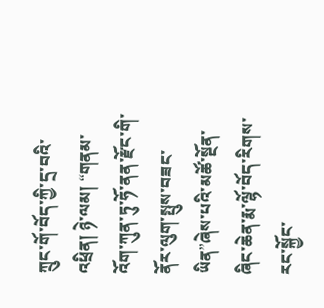ཀྲུང་གོ་བོད་ཀྱི་དྲ་བའི་འཕྲིན། ཉེ་ལམ། “གནམ་འོག་ཀུན་ཏུ་ཧོ་ནན་རྫོང་གི་ནོར་ལུག་སྤུས་བཟང་ཡིན”ཞེས་པའི་མཚོ་སྔོན་ཞིང་ཆེན་རྨ་ལྷོ་བོད་རིགས་རང་སྐྱོང་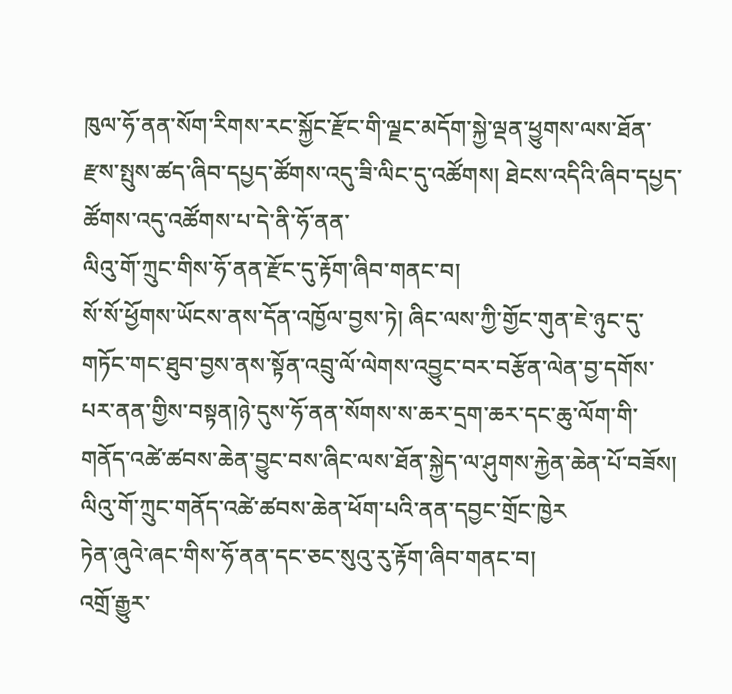ཁུལ་ཧོ་ནན་སོག་རིགས་རང་སྐྱོང་རྫོང་གི་ལྗང་མདོག་སྐྱེ་ལྡན་ཕྱུགས་ལས་ཐོན་རྫས་སྤུས་ཚད་ཞིབ་དཔྱད་ཚོགས་འདུ་ཟི་ལིང་དུ་འཚོགས། ཐེངས་འདིའི་ཞིབ་དཔྱད་ཚོགས་འདུ་འཚོགས་པ་དེ་ནི་ཧོ་ནན་
ལིའུ་གོ་ཀྲུང་གིས་ཧོ་ནན་རྫོང་དུ་རྟོག་ཞིབ་གནང་བ།
སོ་སོ་ཕྱོགས་ཡོངས་ནས་དོན་འཁྱོལ་བྱས་ཏེ། ཞིང་ལས་ཀྱི་གྱོང་གུན་ཇེ་ཉུང་དུ་གཏོང་གང་ཐུབ་བྱས་ནས་སྟོན་འབྲུ་ལོ་ལེགས་འབྱུང་བར་བརྩོན་ལེན་བྱ་དགོས་པར་ནན་གྱིས་བསྟན།ཉེ་དུས་ཧོ་ནན་སོགས་ས་ཆར་དྲག་ཆར་དང་ཆུ་ལོག་གི་གནོད་འཚེ་ཚབས་ཆེན་བྱུང་བས་ཞིང་ལས་ཐོན་སྐྱེད་ལ་ཤུགས་རྐྱེན་ཆེན་པོ་བཟོས། ལིའུ་གོ་ཀྲུང་གནོད་འཚེ་ཚབས་ཆེན་ཕོག་པའི་ནན་དབྱང་གྲོང་ཁྱེར
ཏེན་ཞུའེ་ཞང་གིས་ཧོ་ནན་དང་ཅང་སུའུ་རུ་རྟོག་ཞིབ་གནང་བ།
འགྲོ་རྒྱུར་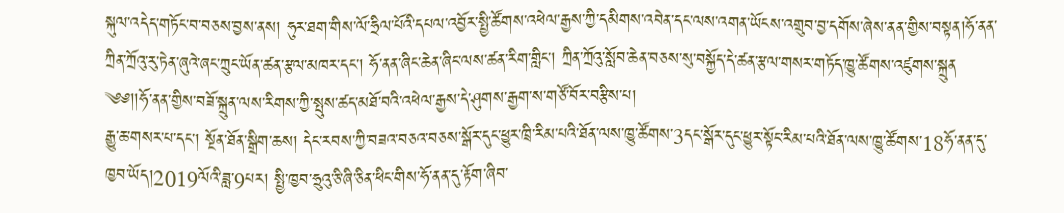སྐུལ་འདེད་གཏོང་བ་བཅས་བྱས་ནས། ཧུར་ཐག་གིས་ལོ་ཧྲིལ་པོའི་དཔལ་འབྱོར་སྤྱི་ཚོགས་འཕེལ་རྒྱས་ཀྱི་དམིགས་འབེན་དང་ལས་འགན་ཡོངས་འགྲུབ་བྱ་དགོས་ཞེས་ནན་གྱིས་བསྟན།ཧོ་ནན་ཀྲིན་ཀྲོའུ་རུ་ཏེན་ཞུའེ་ཞང་ཀྲུང་ཡོན་ཚན་རྩལ་མཁར་དང་། ཧོ་ནན་ཞིང་ཆེན་ཞིང་ལས་ཚན་རིག་གླིང་། ཀྲིན་ཀྲོའུ་སློབ་ཆེན་བཅས་སུ་བསྐྱོད་དེ་ཚན་རྩལ་གསར་གཏོད་ཁྱུ་ཚོགས་འཛུགས་སྐྲུན
༄༅།།ཧོ་ནན་གྱིས་བཟོ་སྐྲུན་ལས་རིགས་ཀྱི་སྤུས་ཚད་མཐོ་བའི་འཕེལ་རྒྱས་དེ་ཤུགས་རྒྱག་ས་གཙོ་བོར་བརྩིས་པ།
རྒྱུ་ཆ་གསར་པ་དང་། སྔོན་ཐོན་སྒྲིག་ཆས། དེང་རབས་ཀྱི་བཟའ་བཅའ་བཅས་སྒོར་དུང་ཕྱུར་ཁྲི་རིམ་པའི་ཐོན་ལས་ཁྱུ་ཚོགས་3དང་སྒོར་དུང་ཕྱུར་སྟོང་རིམ་པའི་ཐོན་ལས་ཁྱུ་ཚོགས་18ཧོ་ནན་དུ་ཁྱབ་ཡོད།2019ལོའི་ཟླ་9པར། སྤྱི་ཁྱབ་ཧྲུའུ་ཅི་ཞི་ཅིན་ཕིང་གིས་ཧོ་ནན་དུ་རྟོག་ཞིབ་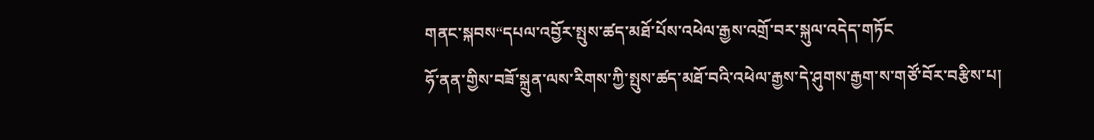གནང་སྐབས“དཔལ་འབྱོར་སྤུས་ཚད་མཐོ་པོས་འཕེལ་རྒྱས་འགྲོ་བར་སྐུལ་འདེད་གཏོང
ཧོ་ནན་གྱིས་བཟོ་སྐྲུན་ལས་རིགས་ཀྱི་སྤུས་ཚད་མཐོ་བའི་འཕེལ་རྒྱས་དེ་ཤུགས་རྒྱག་ས་གཙོ་བོར་བརྩིས་པ།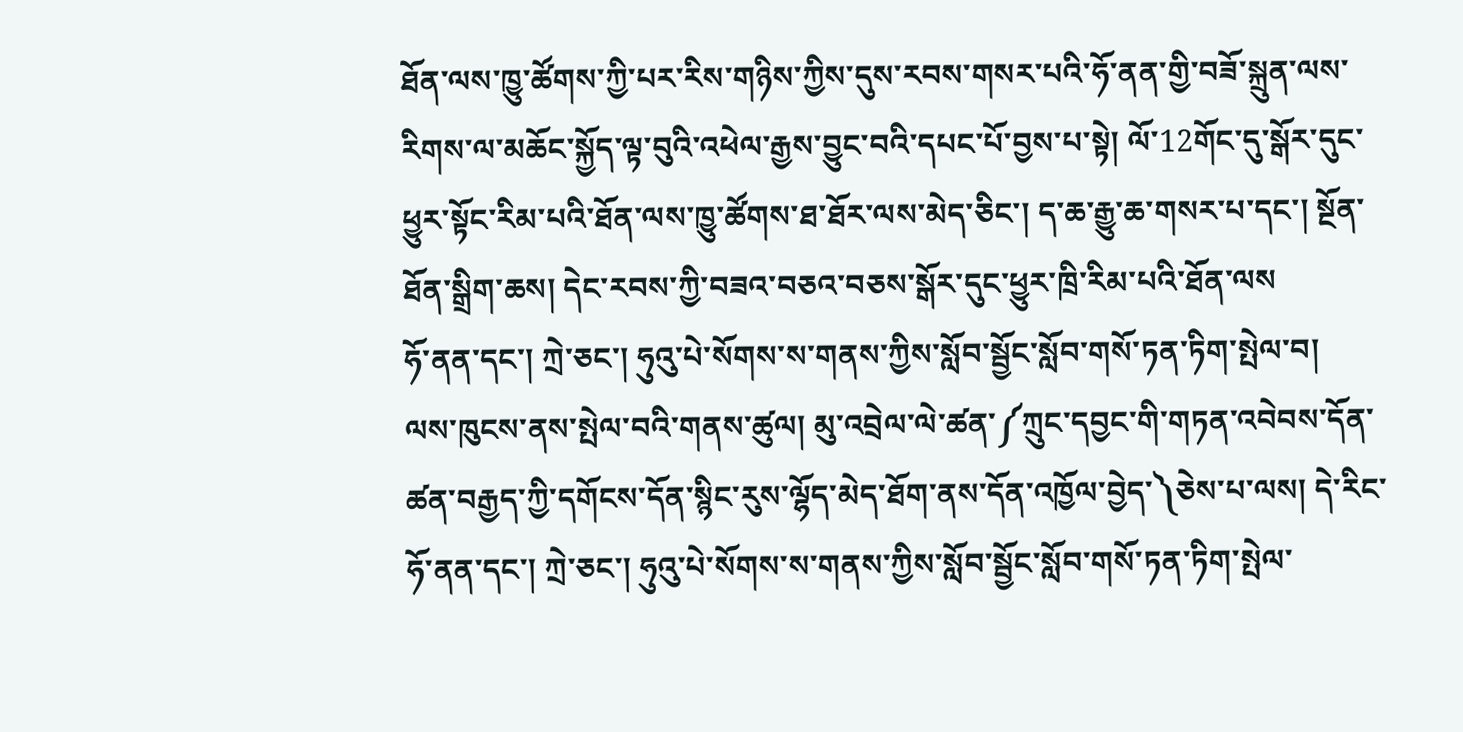ཐོན་ལས་ཁྱུ་ཚོགས་ཀྱི་པར་རིས་གཉིས་ཀྱིས་དུས་རབས་གསར་པའི་ཧོ་ནན་གྱི་བཟོ་སྐྲུན་ལས་རིགས་ལ་མཆོང་སྐྱོད་ལྟ་བུའི་འཕེལ་རྒྱས་བྱུང་བའི་དཔང་པོ་བྱས་པ་སྟེ། ལོ་12གོང་དུ་སྒོར་དུང་ཕྱུར་སྟོང་རིམ་པའི་ཐོན་ལས་ཁྱུ་ཚོགས་ཐ་ཐོར་ལས་མེད་ཅིང་། ད་ཆ་རྒྱུ་ཆ་གསར་པ་དང་། སྔོན་ཐོན་སྒྲིག་ཆས། དེང་རབས་ཀྱི་བཟའ་བཅའ་བཅས་སྒོར་དུང་ཕྱུར་ཁྲི་རིམ་པའི་ཐོན་ལས
ཧོ་ནན་དང་། ཀྲེ་ཅང་། ཧུའུ་པེ་སོགས་ས་གནས་ཀྱིས་སློབ་སྦྱོང་སློབ་གསོ་ཏན་ཏིག་སྤེལ་བ།
ལས་ཁུངས་ནས་སྤེལ་བའི་གནས་ཚུལ། མུ་འབྲེལ་ལེ་ཚན་༼ཀྲུང་དབྱང་གི་གཏན་འབེབས་དོན་ཚན་བརྒྱད་ཀྱི་དགོངས་དོན་སྙིང་རུས་ལྷོད་མེད་ཐོག་ནས་དོན་འཁྱོལ་བྱེད་༽ཅེས་པ་ལས། དེ་རིང་ཧོ་ནན་དང་། ཀྲེ་ཅང་། ཧུའུ་པེ་སོགས་ས་གནས་ཀྱིས་སློབ་སྦྱོང་སློབ་གསོ་ཏན་ཏིག་སྤེལ་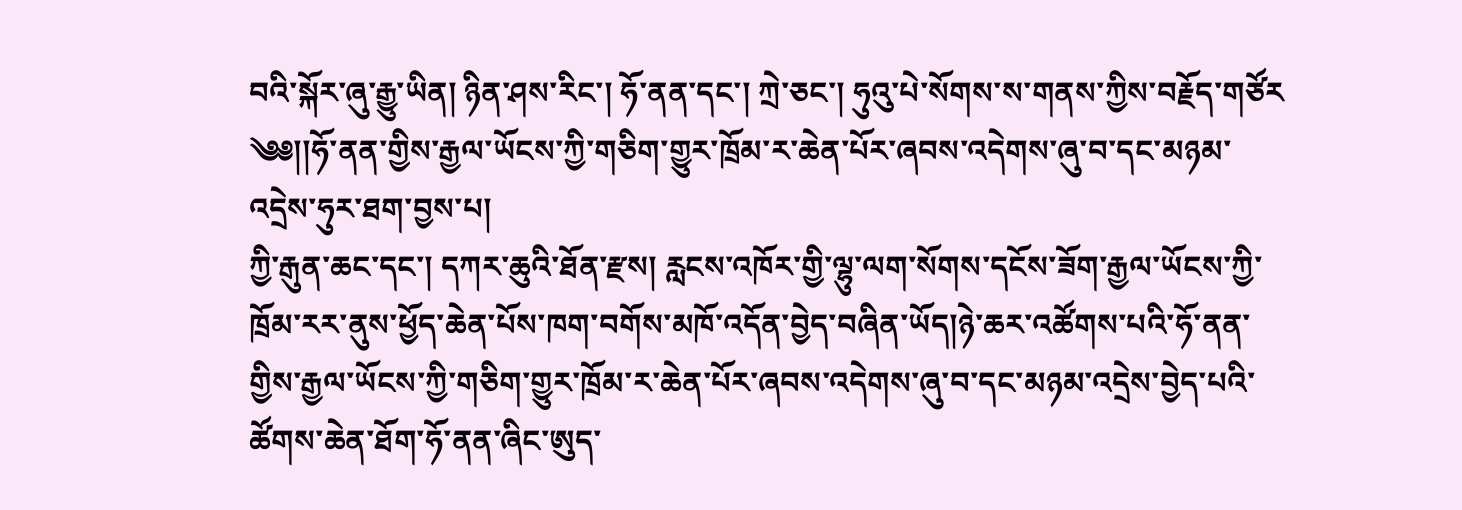བའི་སྐོར་ཞུ་རྒྱུ་ཡིན། ཉིན་ཤས་རིང་། ཧོ་ནན་དང་། ཀྲེ་ཅང་། ཧུའུ་པེ་སོགས་ས་གནས་ཀྱིས་བརྗོད་གཙོར
༄༅།།ཧོ་ནན་གྱིས་རྒྱལ་ཡོངས་ཀྱི་གཅིག་གྱུར་ཁྲོམ་ར་ཆེན་པོར་ཞབས་འདེགས་ཞུ་བ་དང་མཉམ་འདྲེས་ཧུར་ཐག་བྱས་པ།
ཀྱི་རྒུན་ཆང་དང་། དཀར་ཆུའི་ཐོན་རྫས། རླངས་འཁོར་གྱི་ལྷུ་ལག་སོགས་དངོས་ཟོག་རྒྱལ་ཡོངས་ཀྱི་ཁྲོམ་རར་ནུས་ཕྱོད་ཆེན་པོས་ཁག་བགོས་མཁོ་འདོན་བྱེད་བཞིན་ཡོད།ཉེ་ཆར་འཚོགས་པའི་ཧོ་ནན་གྱིས་རྒྱལ་ཡོངས་ཀྱི་གཅིག་གྱུར་ཁྲོམ་ར་ཆེན་པོར་ཞབས་འདེགས་ཞུ་བ་དང་མཉམ་འདྲེས་བྱེད་པའི་ཚོགས་ཆེན་ཐོག་ཧོ་ནན་ཞིང་ཨུད་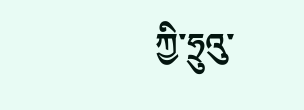ཀྱི་ཧྲུའུ་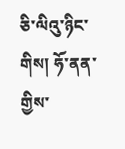ཅི་ལིའུ་ཉིང་གིས། ཧོ་ནན་གྱིས་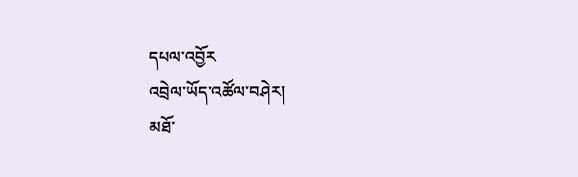དཔལ་འབྱོར
འབྲེལ་ཡོད་འཚོལ་བཤེར།
མཐོ་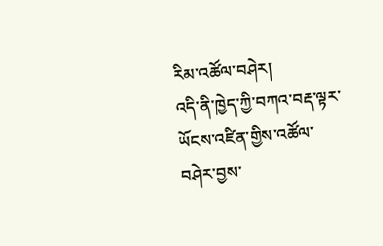རིམ་འཚོལ་བཤེར།
འདི་ནི་ཁྱེད་ཀྱི་བཀའ་བརྡ་ལྟར་ཡོངས་འཛིན་གྱིས་འཚོལ་བཤེར་བྱས་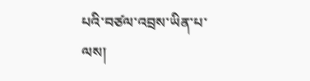པའི་བཙལ་འབྲས་ཡིན་པ་ལས།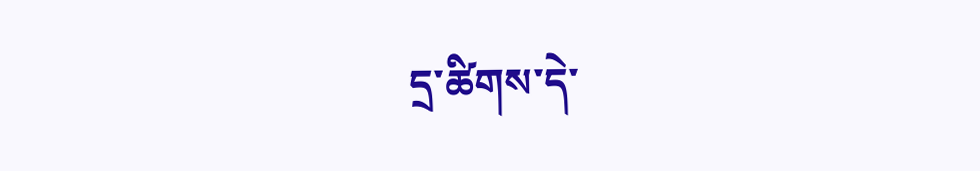དྲ་ཚིགས་དེ་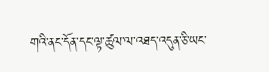གའི་ནང་དོན་དང་ལྟ་ཚུལ་ལ་འཐད་འདུན་ཅི་ཡང་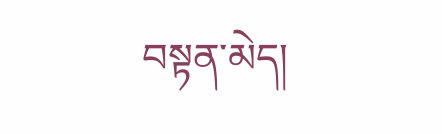བསྟན་མེད།